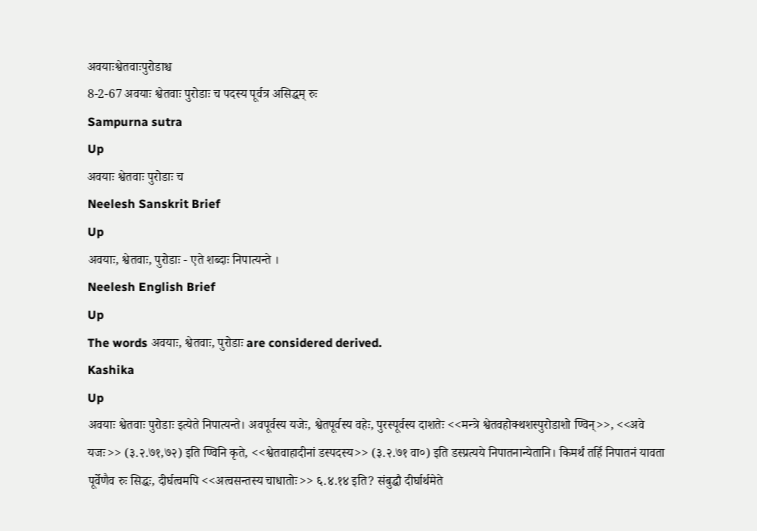अवयाःश्वेतवाःपुरोडाश्च
8-2-67 अवयाः श्वेतवाः पुरोडाः च पदस्य पूर्वत्र असिद्धम् रुः
Sampurna sutra
Up
अवयाः श्वेतवाः पुरोडाः च
Neelesh Sanskrit Brief
Up
अवयाः, श्वेतवाः, पुरोडाः - एते शब्दाः निपात्यन्ते ।
Neelesh English Brief
Up
The words अवयाः, श्वेतवाः, पुरोडाः are considered derived.
Kashika
Up
अवयाः श्वेतवाः पुरोडाः इत्येते निपात्यन्ते। अवपूर्वस्य यजेः, श्वेतपूर्वस्य वहेः, पुरस्पूर्वस्य दाशतेः <<मन्त्रे श्वेतवहोक्थशस्पुरोडाशो ण्विन्>>, <<अवे यजः>> (३.२.७१,७२) इति ण्विनि कृते, <<श्वेतवाहादीनां डस्पदस्य>> (३.२.७१ वा०) इति डस्प्रत्यये निपातनान्येतानि। किमर्थं तर्हि निपातनं यावता पूर्वेणैव रुः सिद्धः, दीर्घत्वमपि <<अत्वसन्तस्य चाधातोः>> ६.४.१४ इति? संबुद्धौ दीर्घार्थमेते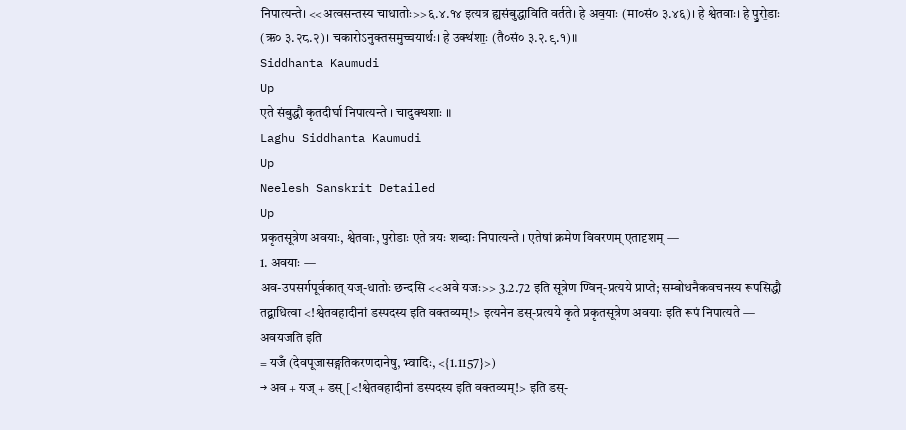निपात्यन्ते। <<अत्वसन्तस्य चाधातोः>>६.४.१४ इत्यत्र ह्यसंबुद्धाविति वर्तते। हे अव॒याः (मा०सं० ३.४६)। हे श्वेतवाः। हे पु॒रो॒डाः (ऋ० ३.२८.२)। चकारोऽनुक्तसमुच्चयार्थः। हे उक्थ॑शाः॒ (तै०सं० ३.२.९.१)॥
Siddhanta Kaumudi
Up
एते संबुद्धौ कृतदीर्घा निपात्यन्ते । चादुक्थशाः ॥
Laghu Siddhanta Kaumudi
Up
Neelesh Sanskrit Detailed
Up
प्रकृतसूत्रेण अवयाः, श्वेतवाः, पुरोडाः एते त्रयः शब्दाः निपात्यन्ते । एतेषां क्रमेण विवरणम् एतादृशम् —
1. अवयाः —
अव-उपसर्गपूर्वकात् यज्-धातोः छन्दसि <<अवे यजः>> 3.2.72 इति सूत्रेण ण्विन्-प्रत्यये प्राप्ते; सम्बोधनैकवचनस्य रूपसिद्धौ तद्बाधित्वा <!श्वेतवहादीनां डस्पदस्य इति वक्तव्यम्!> इत्यनेन डस्-प्रत्यये कृते प्रकृतसूत्रेण अवयाः इति रूपं निपात्यते —
अवयजति इति
= यजँ (देवपूजासङ्गतिकरणदानेषु, भ्वादिः, <{1.1157}>)
→ अव + यज् + डस् [<!श्वेतवहादीनां डस्पदस्य इति वक्तव्यम्!> इति डस्-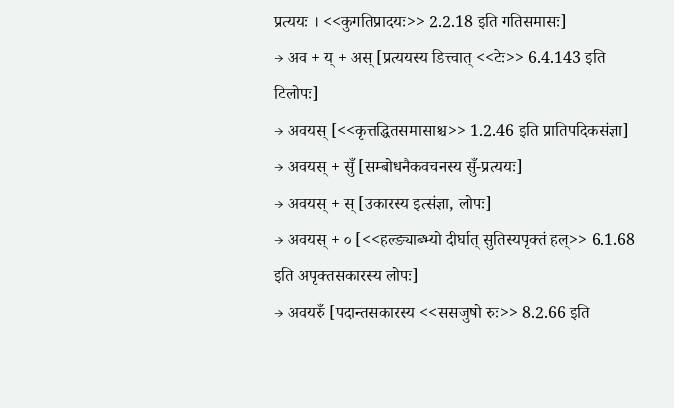प्रत्ययः । <<कुगतिप्रादयः>> 2.2.18 इति गतिसमासः]
→ अव + य् + अस् [प्रत्ययस्य डित्त्वात् <<टेः>> 6.4.143 इति टिलोपः]
→ अवयस् [<<कृत्तद्धितसमासाश्च>> 1.2.46 इति प्रातिपदिकसंज्ञा]
→ अवयस् + सुँ [सम्बोधनैकवचनस्य सुँ-प्रत्ययः]
→ अवयस् + स् [उकारस्य इत्संज्ञा, लोपः]
→ अवयस् + ० [<<हल्ङ्याब्भ्यो दीर्घात् सुतिस्यपृक्तं हल्>> 6.1.68 इति अपृक्तसकारस्य लोपः]
→ अवयरुँ [पदान्तसकारस्य <<ससजुषो रुः>> 8.2.66 इति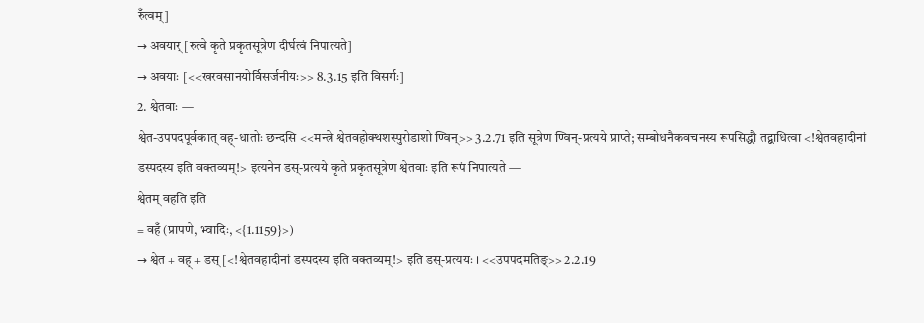रुँत्वम्]
→ अवयार् [रुत्वे कृते प्रकृतसूत्रेण दीर्घत्वं निपात्यते]
→ अवयाः [<<खरवसानयोर्विसर्जनीयः>> 8.3.15 इति विसर्गः]
2. श्वेतवाः —
श्वेत-उपपदपूर्वकात् वह्-धातोः छन्दसि <<मन्त्रे श्वेतवहोक्थशस्पुरोडाशो ण्विन्>> 3.2.71 इति सूत्रेण ण्विन्-प्रत्यये प्राप्ते; सम्बोधनैकवचनस्य रूपसिद्धौ तद्बाधित्वा <!श्वेतवहादीनां डस्पदस्य इति वक्तव्यम्!> इत्यनेन डस्-प्रत्यये कृते प्रकृतसूत्रेण श्वेतवाः इति रूपं निपात्यते —
श्वेतम् वहति इति
= वहँ (प्रापणे, भ्वादिः, <{1.1159}>)
→ श्वेत + वह् + डस् [<!श्वेतवहादीनां डस्पदस्य इति वक्तव्यम्!> इति डस्-प्रत्ययः । <<उपपदमतिङ्>> 2.2.19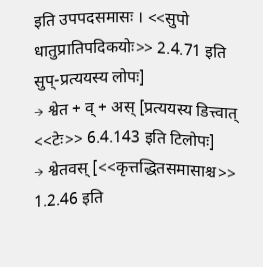इति उपपदसमासः । <<सुपो धातुप्रातिपदिकयोः>> 2.4.71 इति सुप्-प्रत्ययस्य लोपः]
→ श्वेत + व् + अस् [प्रत्ययस्य डित्त्वात् <<टेः>> 6.4.143 इति टिलोपः]
→ श्वेतवस् [<<कृत्तद्धितसमासाश्च>> 1.2.46 इति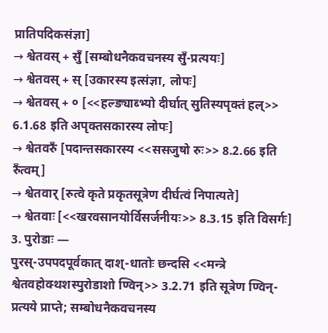प्रातिपदिकसंज्ञा]
→ श्वेतवस् + सुँ [सम्बोधनैकवचनस्य सुँ-प्रत्ययः]
→ श्वेतवस् + स् [उकारस्य इत्संज्ञा, लोपः]
→ श्वेतवस् + ० [<<हल्ङ्याब्भ्यो दीर्घात् सुतिस्यपृक्तं हल्>> 6.1.68 इति अपृक्तसकारस्य लोपः]
→ श्वेतवरुँ [पदान्तसकारस्य <<ससजुषो रुः>> 8.2.66 इति रुँत्वम्]
→ श्वेतवार् [रुत्वे कृते प्रकृतसूत्रेण दीर्घत्वं निपात्यते]
→ श्वेतवाः [<<खरवसानयोर्विसर्जनीयः>> 8.3.15 इति विसर्गः]
3. पुरोडाः —
पुरस्-उपपदपूर्वकात् दाश्-धातोः छन्दसि <<मन्त्रे श्वेतवहोक्थशस्पुरोडाशो ण्विन्>> 3.2.71 इति सूत्रेण ण्विन्-प्रत्यये प्राप्ते; सम्बोधनैकवचनस्य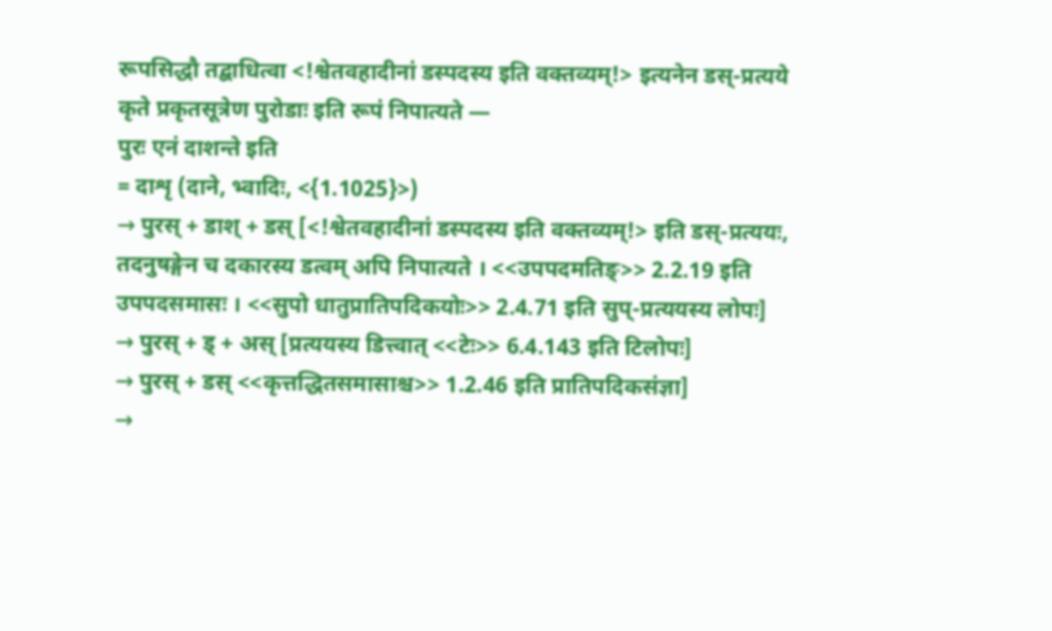रूपसिद्धौ तद्बाधित्वा <!श्वेतवहादीनां डस्पदस्य इति वक्तव्यम्!> इत्यनेन डस्-प्रत्यये कृते प्रकृतसूत्रेण पुरोडाः इति रूपं निपात्यते —
पुरः एनं दाशन्ते इति
= दाशृ (दाने, भ्वादिः, <{1.1025}>)
→ पुरस् + डाश् + डस् [<!श्वेतवहादीनां डस्पदस्य इति वक्तव्यम्!> इति डस्-प्रत्ययः, तदनुषङ्गेन च दकारस्य डत्वम् अपि निपात्यते । <<उपपदमतिङ्>> 2.2.19 इति उपपदसमासः । <<सुपो धातुप्रातिपदिकयोः>> 2.4.71 इति सुप्-प्रत्ययस्य लोपः]
→ पुरस् + ड् + अस् [प्रत्ययस्य डित्त्वात् <<टेः>> 6.4.143 इति टिलोपः]
→ पुरस् + डस् <<कृत्तद्धितसमासाश्च>> 1.2.46 इति प्रातिपदिकसंज्ञा]
→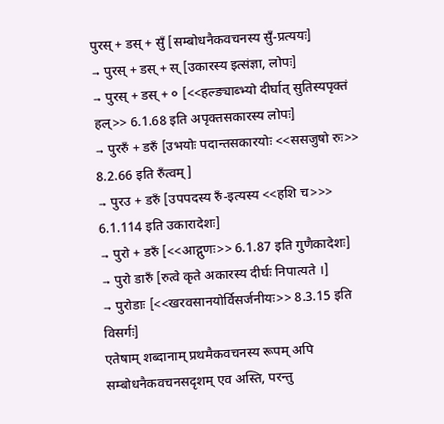पुरस् + डस् + सुँ [सम्बोधनैकवचनस्य सुँ-प्रत्ययः]
→ पुरस् + डस् + स् [उकारस्य इत्संज्ञा, लोपः]
→ पुरस् + डस् + ० [<<हल्ङ्याब्भ्यो दीर्घात् सुतिस्यपृक्तं हल्>> 6.1.68 इति अपृक्तसकारस्य लोपः]
→ पुररुँ + डरुँ [उभयोः पदान्तसकारयोः <<ससजुषो रुः>> 8.2.66 इति रुँत्वम्]
→ पुरउ + डरुँ [उपपदस्य रुँ-इत्यस्य <<हशि च>>> 6.1.114 इति उकारादेशः]
→ पुरो + डरुँ [<<आद्गुणः>> 6.1.87 इति गुणैकादेशः]
→ पुरो डारुँ [रुत्वे कृते अकारस्य दीर्घः निपात्यते ।]
→ पुरोडाः [<<खरवसानयोर्विसर्जनीयः>> 8.3.15 इति विसर्गः]
एतेषाम् शब्दानाम् प्रथमैकवचनस्य रूपम् अपि सम्बोधनैकवचनसदृशम् एव अस्ति, परन्तु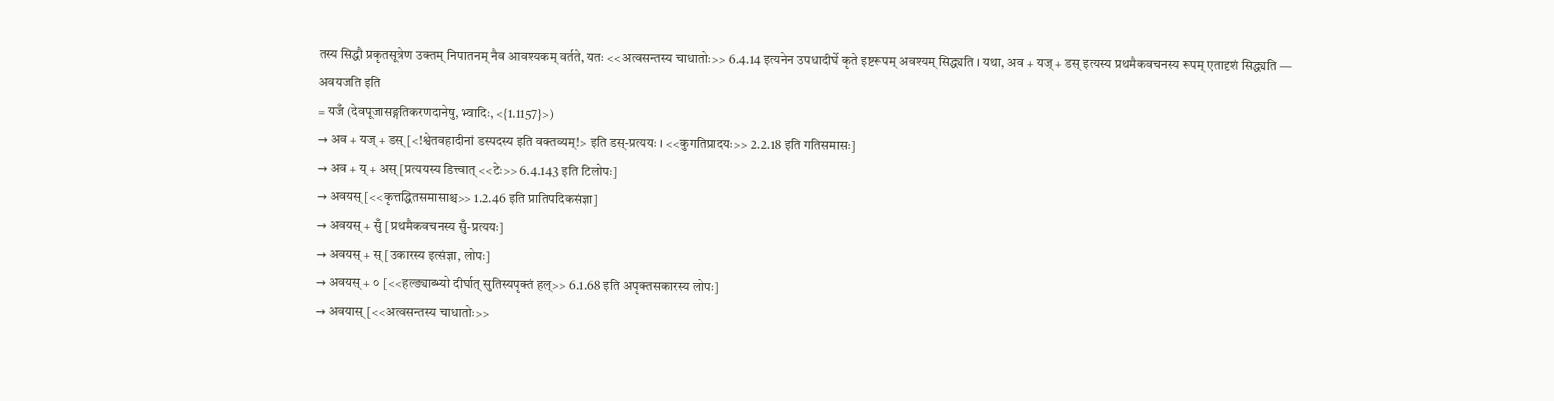तस्य सिद्धौ प्रकृतसूत्रेण उक्तम् निपातनम् नैव आवश्यकम् वर्तते, यतः <<अत्वसन्तस्य चाधातोः>> 6.4.14 इत्यनेन उपधादीर्घे कृते इष्टरूपम् अवश्यम् सिद्ध्यति । यथा, अव + यज् + डस् इत्यस्य प्रथमैकवचनस्य रूपम् एतादृशं सिद्ध्यति —
अवयजति इति
= यजँ (देवपूजासङ्गतिकरणदानेषु, भ्वादिः, <{1.1157}>)
→ अव + यज् + डस् [<!श्वेतवहादीनां डस्पदस्य इति वक्तव्यम्!> इति डस्-प्रत्ययः । <<कुगतिप्रादयः>> 2.2.18 इति गतिसमासः]
→ अव + य् + अस् [प्रत्ययस्य डित्त्वात् <<टेः>> 6.4.143 इति टिलोपः]
→ अवयस् [<<कृत्तद्धितसमासाश्च>> 1.2.46 इति प्रातिपदिकसंज्ञा]
→ अवयस् + सुँ [प्रथमैकवचनस्य सुँ-प्रत्ययः]
→ अवयस् + स् [उकारस्य इत्संज्ञा, लोपः]
→ अवयस् + ० [<<हल्ङ्याब्भ्यो दीर्घात् सुतिस्यपृक्तं हल्>> 6.1.68 इति अपृक्तसकारस्य लोपः]
→ अवयास् [<<अत्वसन्तस्य चाधातोः>>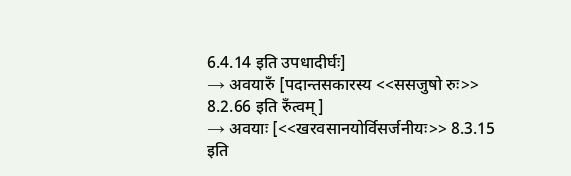6.4.14 इति उपधादीर्घः]
→ अवयारुँ [पदान्तसकारस्य <<ससजुषो रुः>> 8.2.66 इति रुँत्वम्]
→ अवयाः [<<खरवसानयोर्विसर्जनीयः>> 8.3.15 इति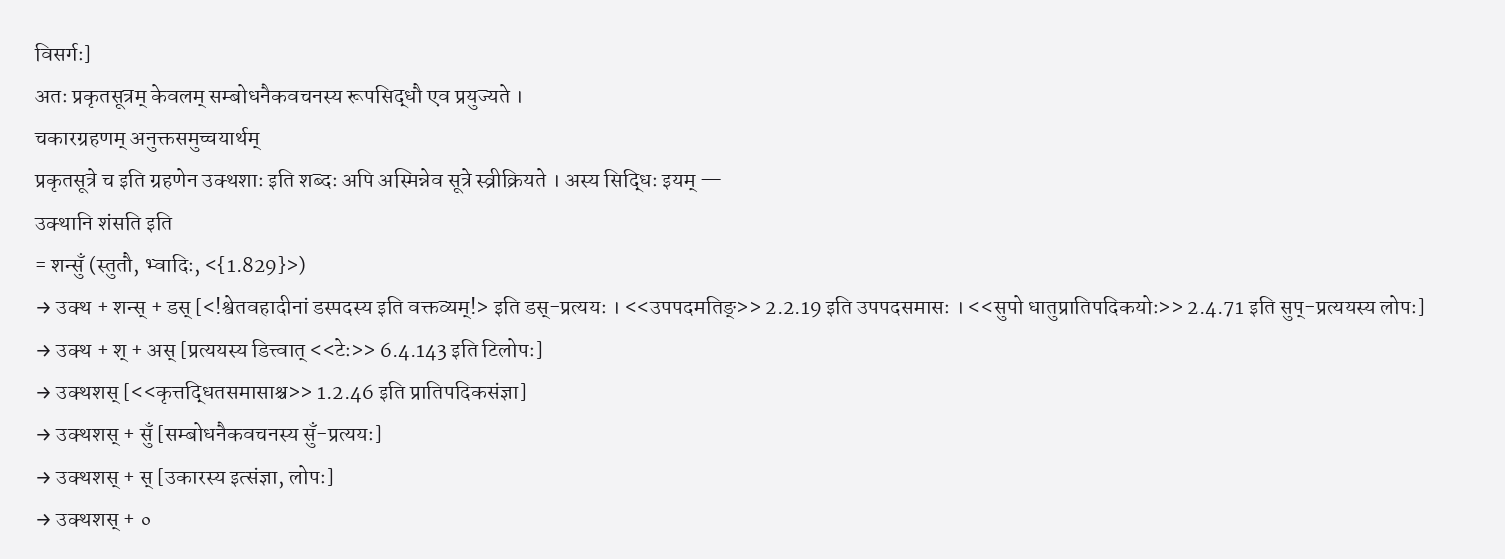विसर्गः]
अतः प्रकृतसूत्रम् केवलम् सम्बोधनैकवचनस्य रूपसिद्धौ एव प्रयुज्यते ।
चकारग्रहणम् अनुक्तसमुच्चयार्थम्
प्रकृतसूत्रे च इति ग्रहणेन उक्थशाः इति शब्दः अपि अस्मिन्नेव सूत्रे स्व्रीक्रियते । अस्य सिद्धिः इयम् —
उक्थानि शंसति इति
= शन्सुँ (स्तुतौ, भ्वादिः, <{1.829}>)
→ उक्थ + शन्स् + डस् [<!श्वेतवहादीनां डस्पदस्य इति वक्तव्यम्!> इति डस्-प्रत्ययः । <<उपपदमतिङ्>> 2.2.19 इति उपपदसमासः । <<सुपो धातुप्रातिपदिकयोः>> 2.4.71 इति सुप्-प्रत्ययस्य लोपः]
→ उक्थ + श् + अस् [प्रत्ययस्य डित्त्वात् <<टेः>> 6.4.143 इति टिलोपः]
→ उक्थशस् [<<कृत्तद्धितसमासाश्च>> 1.2.46 इति प्रातिपदिकसंज्ञा]
→ उक्थशस् + सुँ [सम्बोधनैकवचनस्य सुँ-प्रत्ययः]
→ उक्थशस् + स् [उकारस्य इत्संज्ञा, लोपः]
→ उक्थशस् + ०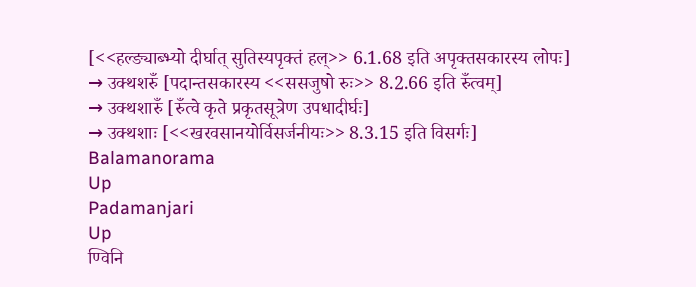[<<हल्ङ्याब्भ्यो दीर्घात् सुतिस्यपृक्तं हल्>> 6.1.68 इति अपृक्तसकारस्य लोपः]
→ उक्थशरुँ [पदान्तसकारस्य <<ससजुषो रुः>> 8.2.66 इति रुँत्वम्]
→ उक्थशारुँ [रुँत्वे कृते प्रकृतसूत्रेण उपधादीर्घः]
→ उक्थशाः [<<खरवसानयोर्विसर्जनीयः>> 8.3.15 इति विसर्गः]
Balamanorama
Up
Padamanjari
Up
ण्विनि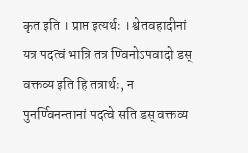कृत इति । प्राप्त इत्यर्थः । श्वेतवहादीनां यत्र पदत्वं भात्रि तत्र ण्विनोऽपवादो डस् वक्तव्य इति हि तत्रार्थः, न पुनर्ण्विनन्तानां पदत्वे सति डस् वक्तव्य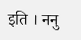इति । ननु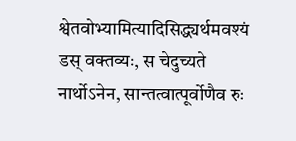श्वेतवोभ्यामित्यादिसिद्ध्यर्थमवश्यं डस् वक्तव्यः, स चेदुच्यते नार्थोऽनेन, सान्तत्वात्पूर्वोणैव रुः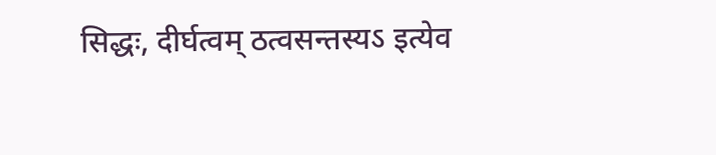सिद्धः, दीर्घत्वम् ठत्वसन्तस्यऽ इत्येव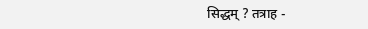सिद्धम् ? तत्राह -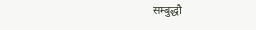सम्बुद्धौ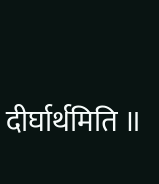दीर्घार्थमिति ॥